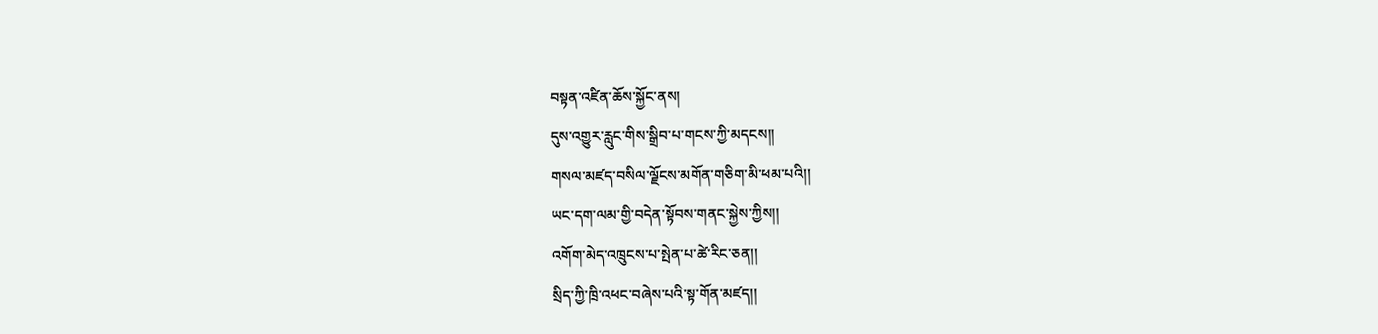བསྟན་འཛིན་ཆོས་སྐྱོང་ནས།
དུས་འགྱུར་རླུང་གིས་སྒྲིབ་པ་གངས་ཀྱི་མདངས།།
གསལ་མཛད་བསིལ་ལྗོངས་མགོན་གཅིག་མི་ཕམ་པའི།།
ཡང་དག་ལམ་གྱི་བདེན་སྟོབས་གནང་སྐྱེས་ཀྱིས།།
འགོག་མེད་འཁྲུངས་པ་སྤེན་པ་ཚེ་རིང་ཅན།།
སྲིད་ཀྱི་ཁྲི་འཕང་བཞེས་པའི་སྟ་གོན་མཛད།།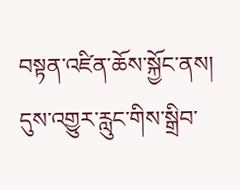བསྟན་འཛིན་ཆོས་སྐྱོང་ནས།
དུས་འགྱུར་རླུང་གིས་སྒྲིབ་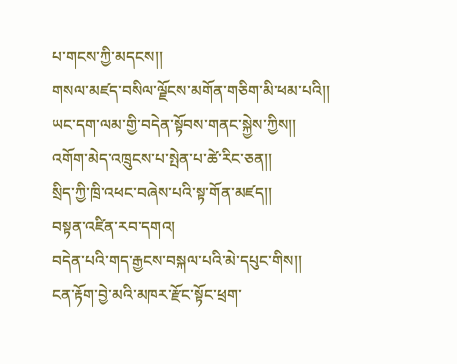པ་གངས་ཀྱི་མདངས།།
གསལ་མཛད་བསིལ་ལྗོངས་མགོན་གཅིག་མི་ཕམ་པའི།།
ཡང་དག་ལམ་གྱི་བདེན་སྟོབས་གནང་སྐྱེས་ཀྱིས།།
འགོག་མེད་འཁྲུངས་པ་སྤེན་པ་ཚེ་རིང་ཅན།།
སྲིད་ཀྱི་ཁྲི་འཕང་བཞེས་པའི་སྟ་གོན་མཛད།།
བསྟན་འཛིན་རབ་དགའ།
བདེན་པའི་གད་རྒྱངས་བསྐལ་པའི་མེ་དཔུང་གིས།།
ངན་རྟོག་བྱེ་མའི་མཁར་རྫོང་སྟོང་ཕྲག་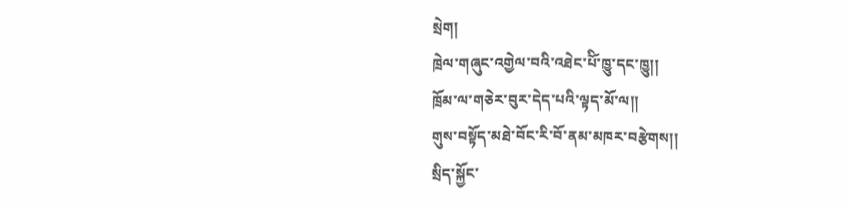སྲེག།
ཁྲེལ་གཞུང་འགྱེལ་བའི་འཐེང་པོི་ཁྱུ་དང་ཁྱུ།།
ཁྲོམ་ལ་གཅེར་བུར་དེད་པའི་ལྟད་མོ་ལ།།
གུས་བསྟོད་མཐེ་བོང་རི་བོ་ནམ་མཁར་བརྩེགས།།
སྲིད་སྐྱོང་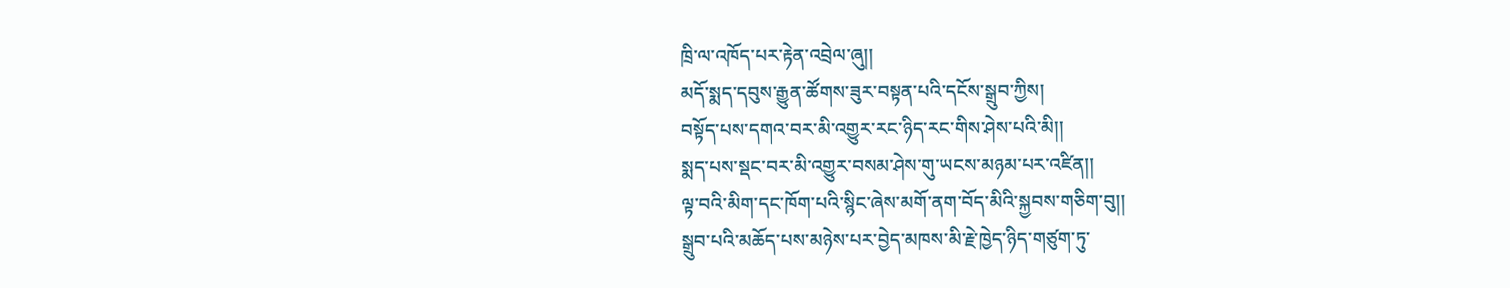ཁྲི་ལ་འཁོད་པར་རྟེན་འབྲེལ་ཞུ།།
མདོ་སྨད་དབུས་རྒྱུན་ཚོགས་ཟུར་བསྟན་པའི་དངོས་སྒྲུབ་ཀྱིས།
བསྟོད་པས་དགའ་བར་མི་འགྱུར་རང་ཉིད་རང་གིས་ཤེས་པའི་མི།།
སྨད་པས་སྡང་བར་མི་འགྱུར་བསམ་ཤེས་གུ་ཡངས་མཉམ་པར་འཛིན།།
ལྟ་བའི་མིག་དང་ཁོག་པའི་སྙིང་ཞེས་མགོ་ནག་བོད་མིའི་སྐྱབས་གཅིག་བུ།།
སྒྲུབ་པའི་མཆོད་པས་མཉེས་པར་བྱེད་མཁས་མི་རྗེ་ཁྱེད་ཉིད་གཙུག་ཏུ་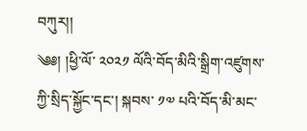བཀུར།།
༄༅། །ཕྱི་ལོ་ ༢༠༢༡ ལོའི་བོད་མིའི་སྒྲིག་འཛུགས་ཀྱི་སྲིད་སྐྱོང་དང་། སྐབས་ ༡༧ པའི་བོད་མི་མང་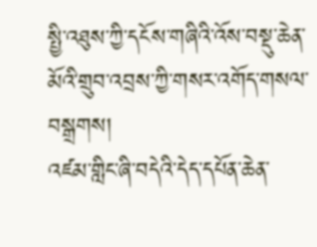སྤྱི་འཐུས་ཀྱི་དངོས་གཞིའི་འོས་བསྡུ་ཆེན་མོའི་གྲུབ་འབྲས་ཀྱི་གསར་འགོད་གསལ་བསྒྲགས།
འཛམ་གླིང་ཞི་བདེའི་དེད་དཔོན་ཆེན་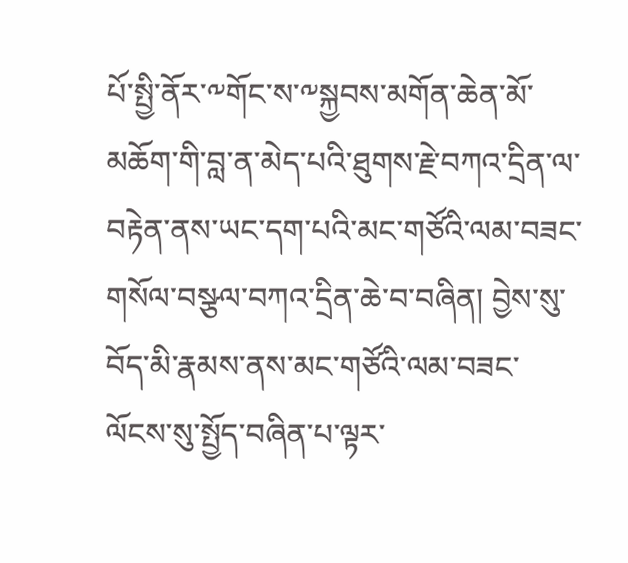པོ་སྤྱི་ནོར་༸གོང་ས་༸སྐྱབས་མགོན་ཆེན་མོ་མཆོག་གི་བླ་ན་མེད་པའི་ཐུགས་རྗེ་བཀའ་དྲིན་ལ་བརྟེན་ནས་ཡང་དག་པའི་མང་གཙོའི་ལམ་བཟང་གསོལ་བསྩལ་བཀའ་དྲིན་ཆེ་བ་བཞིན། བྱེས་སུ་བོད་མི་རྣམས་ནས་མང་གཙོའི་ལམ་བཟང་ལོངས་སུ་སྤྱོད་བཞིན་པ་ལྟར་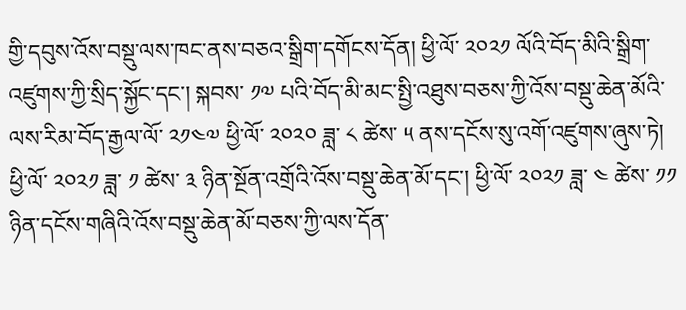གྱི་དབུས་འོས་བསྡུ་ལས་ཁང་ནས་བཅའ་སྒྲིག་དགོངས་དོན། ཕྱི་ལོ་ ༢༠༢༡ ལོའི་བོད་མིའི་སྒྲིག་འཛུགས་ཀྱི་སྲིད་སྐྱོང་དང་། སྐབས་ ༡༧ པའི་བོད་མི་མང་སྤྱི་འཐུས་བཅས་ཀྱི་འོས་བསྡུ་ཆེན་མོའི་ལས་རིམ་བོད་རྒྱལ་ལོ་ ༢༡༤༧ ཕྱི་ལོ་ ༢༠༢༠ ཟླ་ ༨ ཚེས་ ༥ ནས་དངོས་སུ་འགོ་འཛུགས་ཞུས་ཏེ། ཕྱི་ལོ་ ༢༠༢༡ ཟླ་ ༡ ཚེས་ ༣ ཉིན་སྔོན་འགྲོའི་འོས་བསྡུ་ཆེན་མོ་དང་། ཕྱི་ལོ་ ༢༠༢༡ ཟླ་ ༤ ཚེས་ ༡༡ ཉིན་དངོས་གཞིའི་འོས་བསྡུ་ཆེན་མོ་བཅས་ཀྱི་ལས་དོན་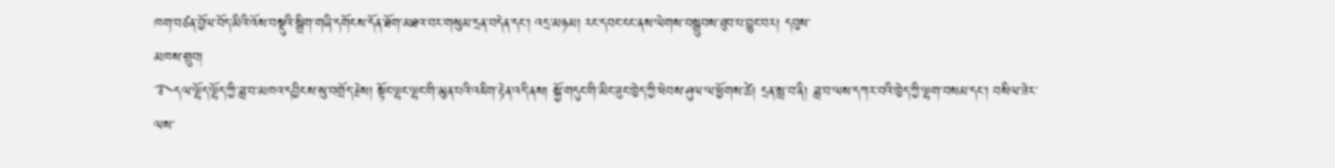ཁག་བཙན་བྱོལ་བོད་མིའི་འོས་བསྡུའི་སྒྲིག་གཞི་དགོངས་དོན་ཐོག་མཐའ་བར་གསུམ་དྲན་བདེན་དང་། འདྲ་མཉམ། རང་དབང་ངང་ནས་ལེགས་བསྒྲུབས་ཐུབ་པ་བྱུང་བར། དབུས་
མཁས་གྲུབ།
࿐དལ་ལྷོད་ལྷོད་ཀྱི་ཟླ་བ་མཁའ་དབྱིངས་སུ་བགྲོད་རྗེས། སྟོང་ལྷང་ལྷང་གི་མུན་པའི་འཇིག་རྟེན་འདི་ནས། སྐྱོ་གདུང་གི་མིང་ཟུང་ཁྱེད་ཀྱི་ཕེབས་ཤུལ་ལ་ཕྱོགས་ཚེ། དྲན་སླ་བ་ནི། ཟླ་བ་ལས་དཀར་བའི་ཁྱེད་ཀྱི་ལྷག་བསམ་དང་། བསིལ་ཟེར་ལས་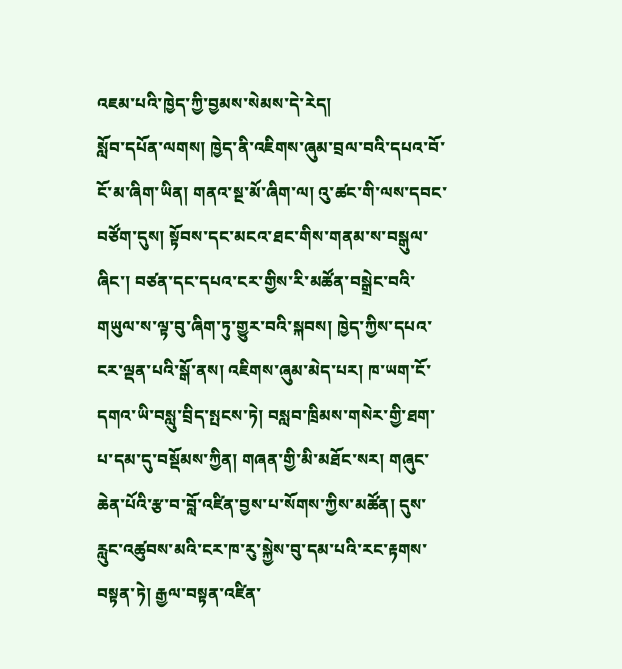འཇམ་པའི་ཁྱེད་ཀྱི་བྱམས་སེམས་དེ་རེད།
སློབ་དཔོན་ལགས། ཁྱེད་ནི་འཇིགས་ཞུམ་བྲལ་བའི་དཔའ་བོ་ངོ་མ་ཞིག་ཡིན། གནའ་སྔ་མོ་ཞིག་ལ། འུ་ཚང་གི་ལས་དབང་བཙོག་དུས། སྟོབས་དང་མངའ་ཐང་གིས་གནམ་ས་བསྒུལ་ཞིང་། བཙན་དང་དཔའ་ངར་གྱིས་རི་མཚོན་བསྒྲེང་བའི་གཡུལ་ས་ལྟ་བུ་ཞིག་ཏུ་གྱུར་བའི་སྐབས། ཁྱེད་ཀྱིས་དཔའ་ངར་ལྡན་པའི་སྒོ་ནས། འཇིགས་ཞུམ་མེད་པར། ཁ་ཡག་ངོ་དགའ་ཡི་བསླུ་བྲིད་སྤངས་ཏེ། བསླབ་ཁྲིམས་གསེར་གྱི་ཐག་པ་དམ་དུ་བསྡོམས་ཀྱིན། གཞན་གྱི་མི་མཐོང་སར། གཞུང་ཆེན་པོའི་རྩ་བ་བློ་འཛིན་བྱས་པ་སོགས་ཀྱིས་མཚོན། དུས་རླུང་འཚུབས་མའི་ངར་ཁ་རུ་སྐྱེས་བུ་དམ་པའི་རང་རྟགས་བསྟན་ཏེ། རྒྱལ་བསྟན་འཛིན་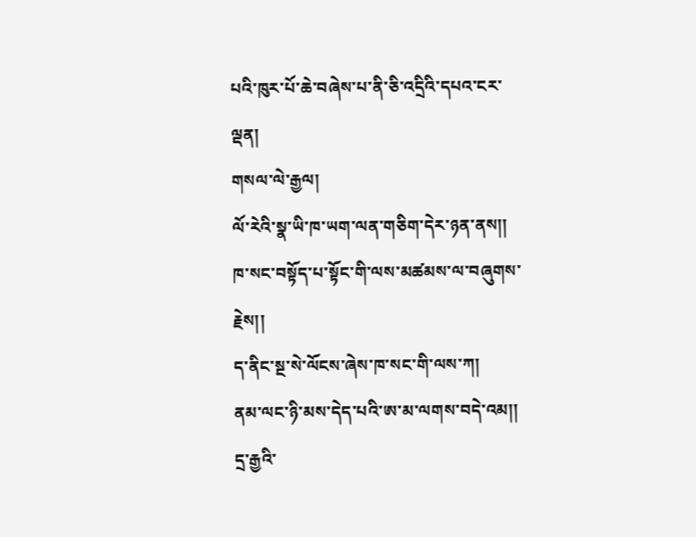པའི་ཁུར་པོ་ཆེ་བཞེས་པ་ནི་ཅི་འདྲིའི་དཔའ་ངར་ལྡན།
གསལ་ལེ་རྒྱལ།
ལོ་རེའི་སྣ་ཡི་ཁ་ཡག་ལན་གཅིག་དེར་ཉན་ནས།།
ཁ་སང་བསྟོད་པ་སྟོང་གི་ལས་མཚམས་ལ་བཞུགས་རྗེས།།
ད་ནིང་སྔ་སེ་ལོངས་ཞེས་ཁ་སང་གི་ལས་ཀ།
ནམ་ལང་ཉི་མས་དེད་པའི་ཨ་མ་ལགས་བདེ་འམ།།
དྲ་རྒྱའི་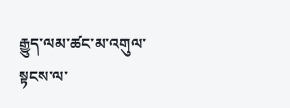རྒྱུད་ལམ་ཚང་མ་འགུལ་སྟངས་ལ་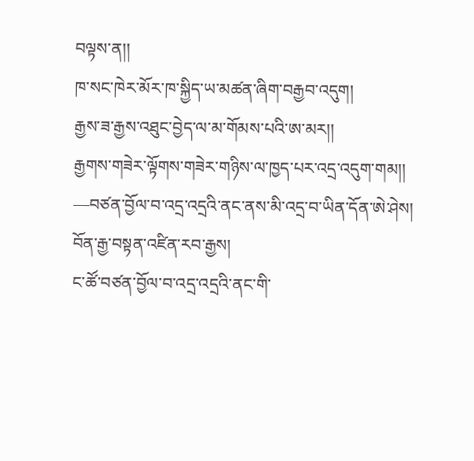བལྟས་ན།།
ཁ་སང་ཁེར་མོར་ཁ་སྐྱིད་ཡ་མཚན་ཞིག་བརྒྱབ་འདུག།
རྒྱས་ཟ་རྒྱས་འཐུང་བྱེད་ལ་མ་གོམས་པའི་ཨ་མར།།
རྒྱགས་གཟེར་ལྟོགས་གཟེར་གཉིས་ལ་ཁྱད་པར་འདྲ་འདུག་གམ།།
—བཙན་བྱོལ་བ་འདྲ་འདྲའི་ནང་ནས་མི་འདྲ་བ་ཡིན་དོན་ཨེ་ཤེས།
བོན་རྒྱ་བསྟན་འཛིན་རབ་རྒྱས།
ང་ཚོ་བཙན་བྱོལ་བ་འདྲ་འདྲའི་ནང་གི་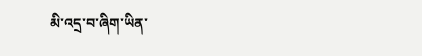མི་འདྲ་བ་ཞིག་ཡིན་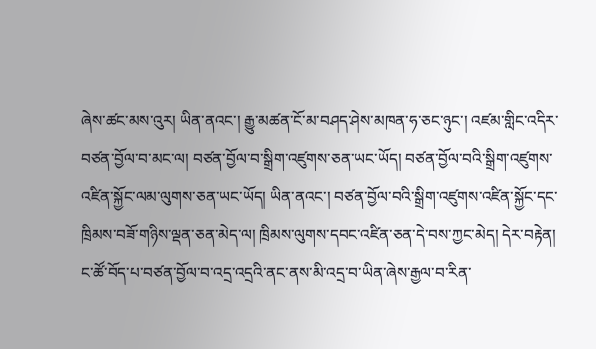ཞེས་ཚང་མས་འུར། ཡིན་ནའང་། རྒྱུ་མཚན་ངོ་མ་བཤད་ཤེས་མཁན་ཧ་ཅང་ཉུང་། འཛམ་གླིང་འདིར་བཙན་བྱོལ་བ་མང་ལ། བཙན་བྱོལ་བ་སྒྲིག་འཛུགས་ཅན་ཡང་ཡོད། བཙན་བྱོལ་བའི་སྒྲིག་འཛུགས་འཛིན་སྐྱོང་ལམ་ལུགས་ཅན་ཡང་ཡོད། ཡིན་ནའང་། བཙན་བྱོལ་བའི་སྒྲིག་འཛུགས་འཛིན་སྐྱོང་དང་ཁྲིམས་བཟོ་གཉིས་ལྡན་ཅན་མེད་ལ། ཁྲིམས་ལུགས་དབང་འཛིན་ཅན་དེ་བས་ཀྱང་མེད། དེར་བརྟེན། ང་ཚོ་བོད་པ་བཙན་བྱོལ་བ་འདྲ་འདྲའི་ནང་ནས་མི་འདྲ་བ་ཡིན་ཞེས་རྒྱལ་བ་རིན་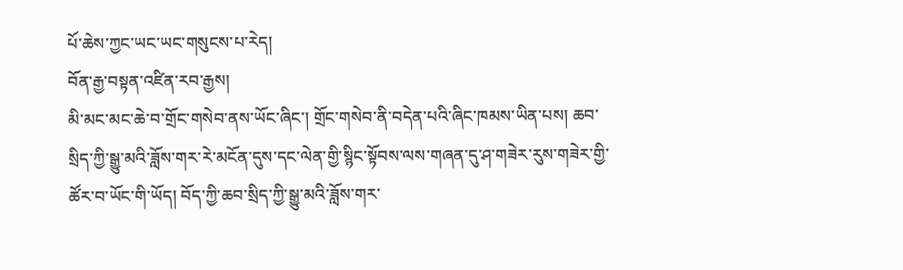པོ་ཆེས་ཀྱང་ཡང་ཡང་གསུངས་པ་རེད།
བོན་རྒྱ་བསྟན་འཛིན་རབ་རྒྱས།
མི་མང་མང་ཆེ་བ་གྲོང་གསེབ་ནས་ཡོང་ཞིང་། གྲོང་གསེབ་ནི་བདེན་པའི་ཞིང་ཁམས་ཡིན་པས། ཆབ་སྲིད་ཀྱི་སྒྱུ་མའི་ཟློས་གར་རེ་མངོན་དུས་དང་ལེན་གྱི་སྙིང་སྟོབས་ལས་གཞན་དུ་ཤ་གཟེར་རུས་གཟེར་གྱི་ཚོར་བ་ཡོང་གི་ཡོད། བོད་ཀྱི་ཆབ་སྲིད་ཀྱི་སྒྱུ་མའི་ཟློས་གར་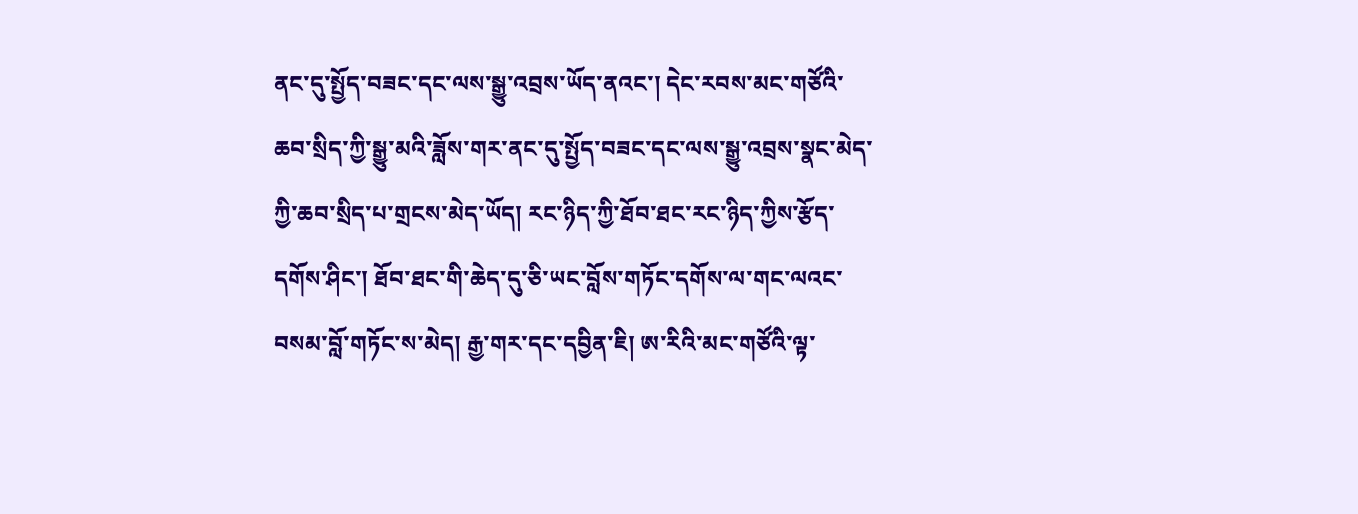ནང་དུ་སྤྱོད་བཟང་དང་ལས་སྒྱུ་འབྲས་ཡོད་ནའང་། དེང་རབས་མང་གཙོའི་ཆབ་སྲིད་ཀྱི་སྒྱུ་མའི་ཟློས་གར་ནང་དུ་སྤྱོད་བཟང་དང་ལས་སྒྱུ་འབྲས་སྣང་མེད་ཀྱི་ཆབ་སྲིད་པ་གྲངས་མེད་ཡོད། རང་ཉིད་ཀྱི་ཐོབ་ཐང་རང་ཉིད་ཀྱིས་རྩོད་དགོས་ཤིང་། ཐོབ་ཐང་གི་ཆེད་དུ་ཅི་ཡང་བློས་གཏོང་དགོས་ལ་གང་ལའང་བསམ་བློ་གཏོང་ས་མེད། རྒྱ་གར་དང་དབྱིན་ཇི། ཨ་རིའི་མང་གཙོའི་ལྟ་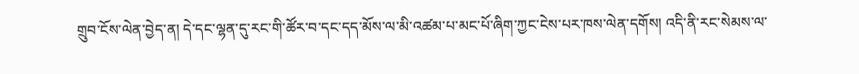གྲུབ་ངོས་ལེན་བྱེད་ན། དེ་དང་ལྷན་དུ་རང་གི་ཚོར་བ་དང་དད་མོས་ལ་མི་འཚམ་པ་མང་པོ་ཞིག་ཀྱང་ངེས་པར་ཁས་ལེན་དགོས། འདི་ནི་རང་སེམས་ལ་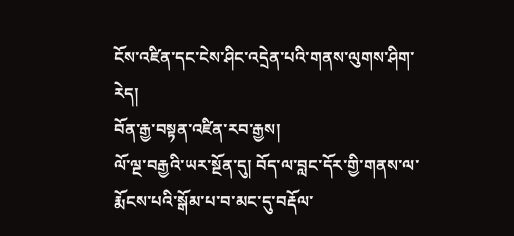ངོས་འཛིན་དང་ངེས་ཤིང་འདྲེན་པའི་གནས་ལུགས་ཤིག་རེད།
བོན་རྒྱ་བསྟན་འཛིན་རབ་རྒྱས།
ལོ་ལྔ་བརྒྱའི་ཡར་སྔོན་དུ། བོད་ལ་བླང་དོར་གྱི་གནས་ལ་རྨོངས་པའི་སྒོམ་པ་བ་མང་དུ་བརྡོལ་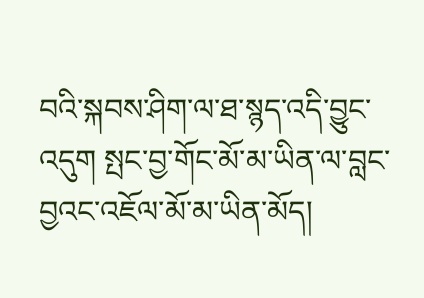བའི་སྐབས་ཤིག་ལ་ཐ་སྙད་འདི་བྱུང་འདུག སྤང་བྱ་གོང་མོ་མ་ཡིན་ལ་བླང་བྱའང་འཇོལ་མོ་མ་ཡིན་མོད།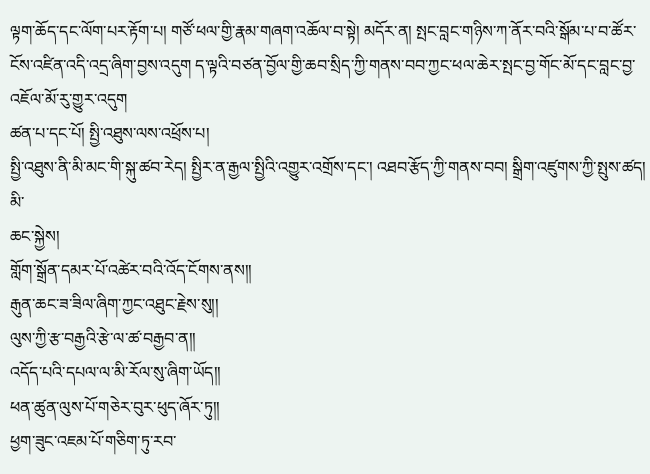ལྟག་ཆོད་དང་ལོག་པར་རྟོག་པ། གཙོ་ཕལ་གྱི་རྣམ་གཞག་འཆོལ་བ་སྟེ། མདོར་ན། སྤང་བླང་གཉིས་ཀ་ནོར་བའི་སྒོམ་པ་བ་ཚོར་ངོས་འཛིན་འདི་འདྲ་ཞིག་བྱས་འདུག ད་ལྟའི་བཙན་བྱོལ་གྱི་ཆབ་སྲིད་ཀྱི་གནས་བབ་ཀྱང་ཕལ་ཆེར་སྤང་བྱ་གོང་མོ་དང་བླང་བྱ་འཇོལ་མོ་རུ་གྱུར་འདུག
ཚན་པ་དང་པོ། སྤྱི་འཐུས་ལས་འཕྲོས་པ།
སྤྱི་འཐུས་ནི་མི་མང་གི་སྐུ་ཚབ་རེད། སྤྱིར་ན་རྒྱལ་སྤྱིའི་འགྱུར་འགྲོས་དང་། འཐབ་རྩོད་ཀྱི་གནས་བབ། སྒྲིག་འཛུགས་ཀྱི་སྤུས་ཚད། མི་
ཆང་སྐྱེས།
གློག་སྒྲོན་དམར་པོ་འཚེར་བའི་འོད་ངོགས་ནས།།
རྒུན་ཆང་ཟ་ཟིལ་ཞིག་ཀྱང་འཐུང་རྗེས་སུ།།
ལུས་ཀྱི་རྩ་བརྒྱའི་རྩེ་ལ་ཚ་བརྒྱབ་ན།།
འདོད་པའི་དཔལ་ལ་མི་རོལ་སུ་ཞིག་ཡོད།།
ཕན་ཚུན་ལུས་པོ་གཅེར་བུར་ཕུད་ཞོར་ཏུ།།
ཕྱག་ཟུང་འཇམ་པོ་གཅིག་ཏུ་རབ་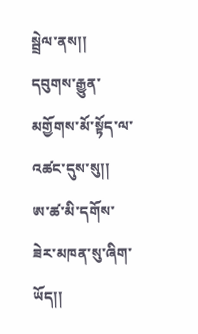སྦྲེལ་ནས།།
དབུགས་རྒྱུན་མགྱོགས་མོ་སྟོད་ལ་འཚང་དུས་སུ།།
ཨ་ཚ་མི་དགོས་ཟེར་མཁན་སུ་ཞིག་ཡོད།།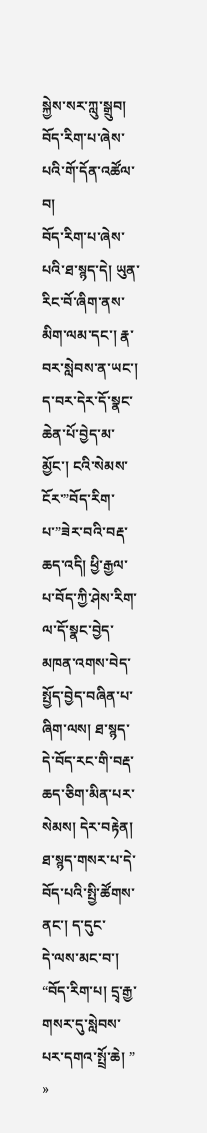སྐྱེས་སར་ཀླུ་སྒྲུབ།
བོད་རིག་པ་ཞེས་པའི་གོ་དོན་འཚོལ་བ།
བོད་རིག་པ་ཞེས་པའི་ཐ་སྙད་དེ། ཡུན་རིང་བོ་ཞིག་ནས་མིག་ལམ་དང་། རྣ་བར་སླེབས་ན་ཡང་། ད་བར་དེར་དོ་སྣང་ཆེན་པོ་བྱེད་མ་མྱོང་། ངའི་སེམས་ངོར་”བོད་རིག་པ་”ཟེར་བའི་བརྡ་ཆད་འདི། ཕྱི་རྒྱལ་པ་བོད་ཀྱི་ཤེས་རིག་ལ་དོ་སྣང་བྱེད་མཁན་འགས་བེད་སྤྱོད་བྱེད་བཞིན་པ་ཞིག་ལས། ཐ་སྙད་དེ་བོད་རང་གི་བརྡ་ཆད་ཅིག་མིན་པར་སེམས། དེར་བརྟེན། ཐ་སྙད་གསར་པ་དེ་བོད་པའི་སྤྱི་ཚོགས་ནང་། ད་དུང་
དེ་ལས་མང་བ་། “བོད་རིག་པ། དྲྭ་རྒྱ་གསར་དུ་སླེབས་པར་དགའ་སྤྲོ་ཆེ། ” »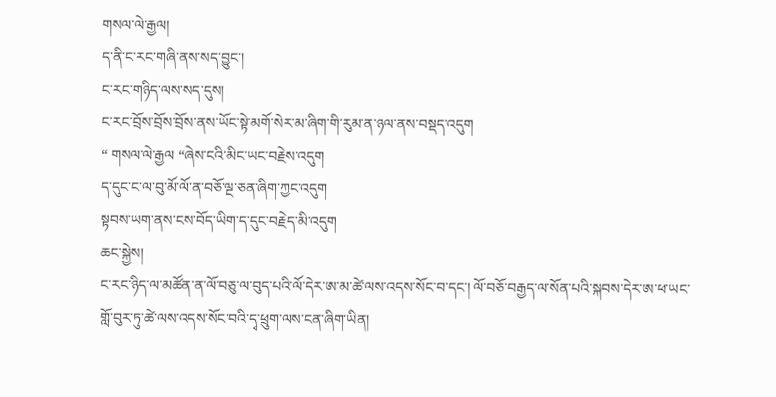གསལ་ལེ་རྒྱལ།
ད་ནི་ང་རང་གཞི་ནས་སད་བྱུང་།
ང་རང་གཉིད་ལས་སད་དུས།
ང་རང་བྲོས་བྲོས་བྲོས་ནས་ཡོང་སྟེ་མགོ་སེར་མ་ཞིག་གི་རུམ་ན་ཉལ་ནས་བསྡད་འདུག
“ གསལ་ལེ་རྒྱལ “ཞེས་ངའི་མིང་ཡང་བརྗེས་འདུག
ད་དུང་ང་ལ་བུ་མོ་ལོ་ན་བཅོ་ལྔ་ཅན་ཞིག་ཀྱང་འདུག
སྟབས་ཡག་ནས་ངས་བོད་ཡིག་ད་དུང་བརྗེད་མི་འདུག
ཆང་སྐྱེས།
ང་རང་ཉིད་ལ་མཚོན་ན་ལོ་བཅུ་ལ་བུད་པའི་ལོ་དེར་ཨ་མ་ཚེ་ལས་འདས་སོང་བ་དང་། ལོ་བཅོ་བརྒྱད་ལ་སོན་པའི་སྐབས་དེར་ཨ་ཕ་ཡང་གློ་བུར་ཏུ་ཚེ་ལས་འདས་སོང་བའི་དྭ་ཕྲུག་ལས་ངན་ཞིག་ཡིན།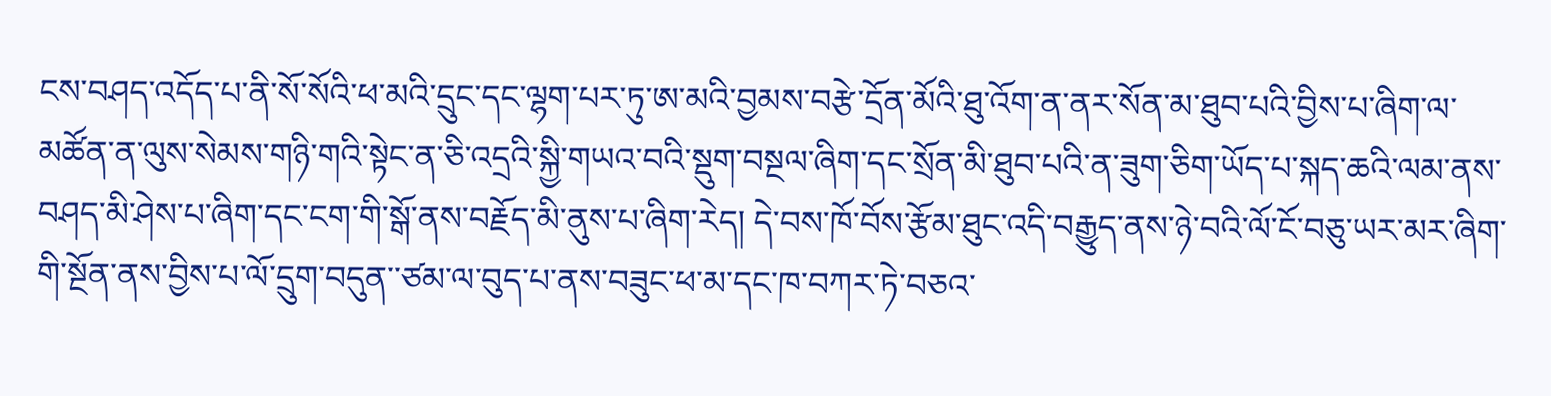ངས་བཤད་འདོད་པ་ནི་སོ་སོའི་ཕ་མའི་དྲུང་དང་ལྷག་པར་ཏུ་ཨ་མའི་བྱམས་བརྩེ་དྲོན་མོའི་ཐུ་འོག་ན་ནར་སོན་མ་ཐུབ་པའི་བྱིས་པ་ཞིག་ལ་མཚོན་ན་ལུས་སེམས་གཉི་གའི་སྟེང་ན་ཅི་འདྲའི་སྐྱི་གཡའ་བའི་སྡུག་བསྔལ་ཞིག་དང་སྲོན་མི་ཐུབ་པའི་ན་ཟུག་ཅིག་ཡོད་པ་སྐད་ཆའི་ལམ་ནས་བཤད་མི་ཤེས་པ་ཞིག་དང་ངག་གི་སྒོ་ནས་བརྗོད་མི་ནུས་པ་ཞིག་རེད། དེ་བས་ཁོ་བོས་རྩོམ་ཐུང་འདི་བརྒྱུད་ནས་ཉེ་བའི་ལོ་ངོ་བཅུ་ཡར་མར་ཞིག་གི་སྔོན་ནས་བྱིས་པ་ལོ་དྲུག་བདུན་་ཙམ་ལ་བུད་པ་ནས་བཟུང་ཕ་མ་དང་ཁ་བཀར་ཏེ་བཅའ་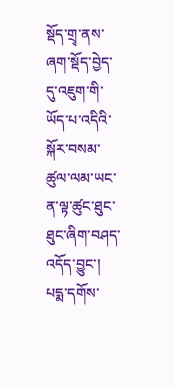སྡོད་གྲྭ་ནས་ཞག་སྡོད་བྱེད་དུ་འཇུག་གི་ཡོད་པ་འདིའི་སྐོར་བསམ་ཚུལ་ལམ་ཡང་ན་ལྟ་ཚུང་ཐུང་ཐུང་ཞིག་བཤད་འདོད་བྱུང་།
པདྨ་དགོས་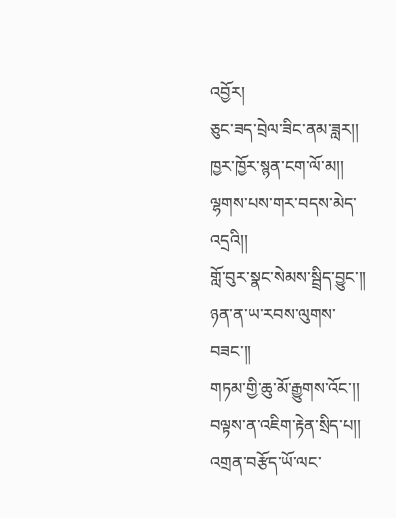འབྱོར།
ཅུང་ཟད་བྲེལ་ཟིང་ནམ་ཟླར།།
ཁྱར་ཁྱོར་སྙན་ངག་ལོ་མ།།
ལྷགས་པས་གར་བདས་མེད་འདྲའི།།
གློ་བུར་སྣང་སེམས་སྦྲིད་བྱུང་།།
ཉན་ན་ཡ་རབས་ལུགས་བཟང་།།
གཏམ་གྱི་ཆུ་མོ་རྒྱུགས་འོང་།།
བལྟས་ན་འཇིག་རྟེན་སྲིད་པ།།
འགྲན་བརྩོད་ཡོ་ལང་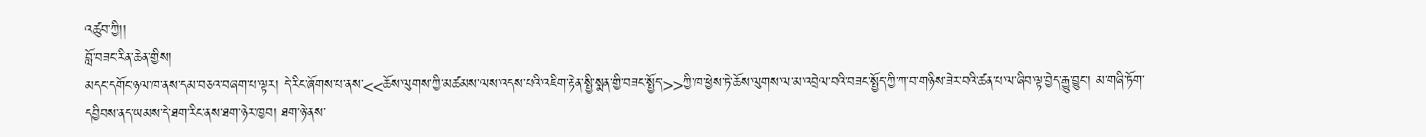འཚུབ་ཀྱི།།
བློ་བཟང་རིན་ཆེན་གྱིས།
མདང་དགོང་ཉལ་ཁ་ནས་དམ་བཅའ་བཞག་པ་ལྟར། དེ་རིང་ཞོགས་པ་ནས་<<ཆོས་ལུགས་ཀྱི་མཚམས་ལས་འདས་པའི་འཇིག་རྟེན་སྤྱི་སྨན་གྱི་བཟང་སྤྱོད་>>ཀྱི་ཁ་ཕྱེས་ཏེ་ཆོས་ལུགས་ལ་མ་འབྲེལ་བའི་བཟང་སྤྱོད་ཀྱི་ཀ་བ་གཉིས་ཟེར་བའི་ཚན་པ་ལ་ཞིབ་ལྟ་བྱེད་རྒྱུ་བྱུང་། མ་གཞི་ཏོག་དབྱིབས་ནད་ཡམས་དེ་ཐག་རིང་ནས་ཐག་ཉེར་ཁྱབ། ཐག་ཉེ་ནས་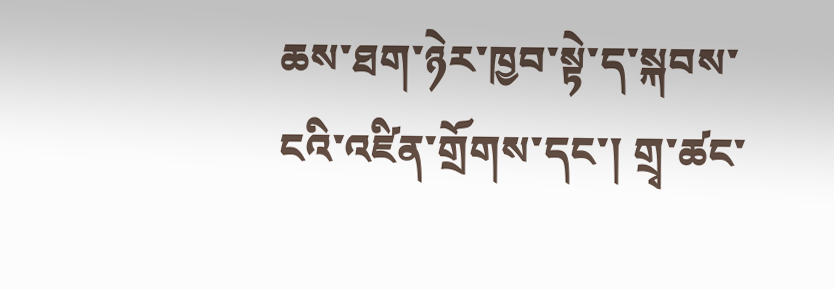ཆས་ཐག་ཉེར་ཁྱབ་སྟེ་ད་སྐབས་ངའི་འཛིན་གྲོགས་དང་། གྲྭ་ཚང་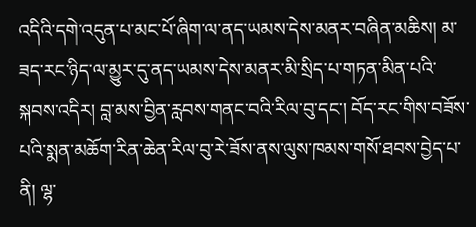འདིའི་དགེ་འདུན་པ་མང་པོ་ཞིག་ལ་ནད་ཡམས་དེས་མནར་བཞིན་མཆིས། མ་ཟད་རང་ཉིད་ལ་མྱུར་དུ་ནད་ཡམས་དེས་མནར་མི་སྲིད་པ་གཏན་མིན་པའི་སྐབས་འདིར། བླ་མས་བྱིན་རླབས་གནང་བའི་རིལ་བུ་དང་། བོད་རང་གིས་བཟོས་པའི་སྨན་མཆོག་རིན་ཆེན་རིལ་བུ་རེ་ཟོས་ནས་ལུས་ཁམས་གསོ་ཐབས་བྱེད་པ་ནི། ལྷ་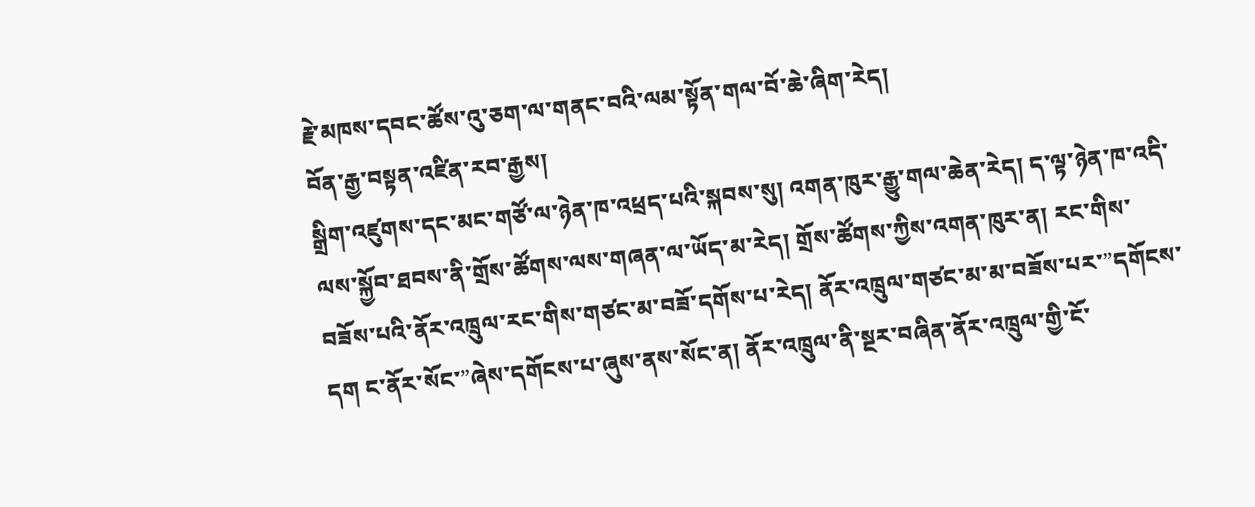རྗེ་མཁས་དབང་ཚོས་འུ་ཅག་ལ་གནང་བའི་ལམ་སྟོན་གལ་བོ་ཆེ་ཞིག་རེད།
བོན་རྒྱ་བསྟན་འཛིན་རབ་རྒྱས།
སྒྲིག་འཛུགས་དང་མང་གཙོ་ལ་ཉེན་ཁ་འཕྲད་པའི་སྐབས་སུ། འགན་ཁུར་རྒྱུ་གལ་ཆེན་རེད། ད་ལྟ་ཉེན་ཁ་འདི་ལས་སྐྱོབ་ཐབས་ནི་གྲོས་ཚོགས་ལས་གཞན་ལ་ཡོད་མ་རེད། གྲོས་ཚོགས་ཀྱིས་འགན་ཁུར་ན། རང་གིས་བཟོས་པའི་ནོར་འཁྲུལ་རང་གིས་གཙང་མ་བཟོ་དགོས་པ་རེད། ནོར་འཁྲུལ་གཙང་མ་མ་བཟོས་པར་”དགོངས་དག ང་ནོར་སོང་”ཞེས་དགོངས་པ་ཞུས་ནས་སོང་ན། ནོར་འཁྲུལ་ནི་སྔར་བཞིན་ནོར་འཁྲུལ་གྱི་ངོ་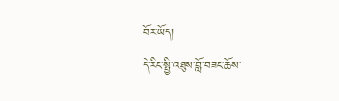བོར་ཡོད།
དེ་རིང་སྤྱི་འཐུས་བློ་བཟང་ཆོས་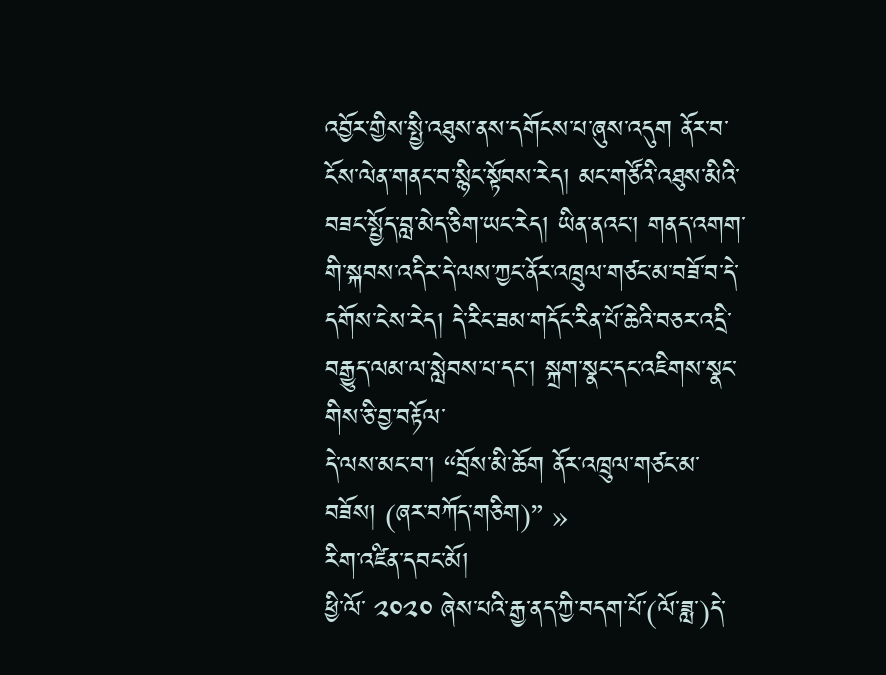འབྱོར་གྱིས་སྤྱི་འཐུས་ནས་དགོངས་པ་ཞུས་འདུག ནོར་བ་ངོས་ལེན་གནང་བ་སྙིང་སྟོབས་རེད། མང་གཙོའི་འཐུས་མིའི་བཟང་སྤྱོད་བླ་མེད་ཅིག་ཡང་རེད། ཡིན་ནའང་། གནད་འགག་གི་སྐབས་འདིར་དེ་ལས་ཀྱང་ནོར་འཁྲུལ་གཙང་མ་བཟོ་བ་དེ་དགོས་ངེས་རེད། དེ་རིང་ཟམ་གདོང་རིན་པོ་ཆེའི་བཅར་འདྲི་བརྒྱུད་ལམ་ལ་སླེབས་པ་དང་། སྐྲག་སྣང་དང་འཇིགས་སྣང་གིས་ཅི་བྱ་བརྟོལ་
དེ་ལས་མང་བ་། “བྲོས་མི་ཆོག ནོར་འཁྲུལ་གཙང་མ་བཟོས། (ཞར་བཀོད་གཅིག)” »
རིག་འཛིན་དབང་མོ།
ཕྱི་ལོ་ ༢༠༢༠ ཞེས་པའི་རྒྱ་ནད་ཀྱི་བདག་པོ་(ལོ་ཟླ་)དེ་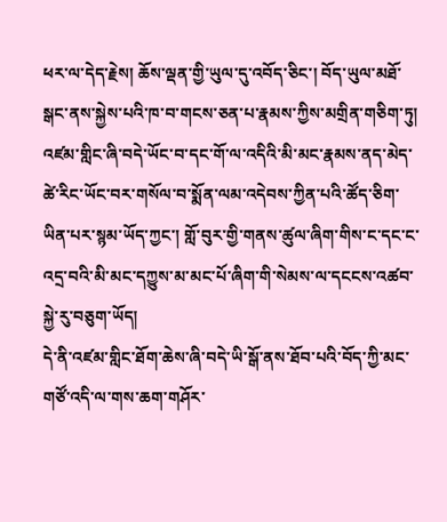ཕར་ལ་དེད་རྗེས། ཆོས་ལྡན་གྱི་ཡུལ་དུ་འབོད་ཅིང་། བོད་ཡུལ་མཐོ་སྒང་ནས་སྐྱེས་པའི་ཁ་བ་གངས་ཅན་པ་རྣམས་ཀྱིས་མགྲིན་གཅིག་ཏུ། འཛམ་གླིང་ཞི་བདེ་ཡོང་བ་དང་གོ་ལ་འདིའི་མི་མང་རྣམས་ནད་མེད་ཚེ་རིང་ཡོང་བར་གསོལ་བ་སྨོན་ལམ་འདེབས་ཀྱིན་པའི་ཚོད་ཅིག་ཡིན་པར་སྙམ་ཡོད་ཀྱང་། གློ་བུར་གྱི་གནས་ཚུལ་ཞིག་གིས་ང་དང་ང་འདྲ་བའི་མི་མང་དཀྱུས་མ་མང་པོ་ཞིག་གི་སེམས་ལ་དངངས་འཚབ་སྐྱེ་རུ་བཅུག་ཡོད།
དེ་ནི་འཛམ་གླིང་ཐོག་ཆེས་ཞི་བདེ་ཡི་སྒོ་ནས་ཐོབ་པའི་བོད་ཀྱི་མང་གཙོ་འདི་ལ་གས་ཆག་གཤོར་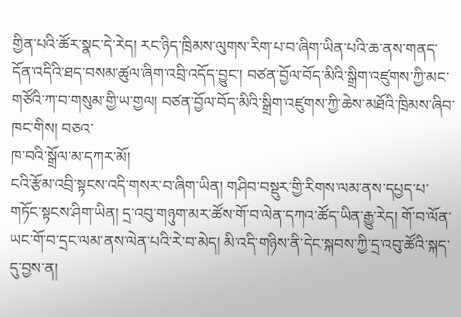གྱིན་པའི་ཚོར་སྣང་དེ་རེད། རང་ཉིད་ཁྲིམས་ལུགས་རིག་པ་བ་ཞིག་ཡིན་པའི་ཆ་ནས་གནད་དོན་འདིའི་ཐད་བསམ་ཚུལ་ཞིག་འབྲི་འདོད་བྱུང་། བཙན་བྱོལ་བོད་མིའི་སྒྲིག་འཛུགས་ཀྱི་མང་གཙོའི་ཀ་བ་གསུམ་གྱི་ཡ་གྱལ། བཙན་བྱོལ་བོད་མིའི་སྒྲིག་འཛུགས་ཀྱི་ཆེས་མཐོའི་ཁྲིམས་ཞིབ་ཁང་གིས། བཅའ་
ཁ་བའི་སྒྲོལ་མ་དཀར་མོ།
ངའི་རྩོམ་འབྲི་སྟངས་འདི་གསར་བ་ཞིག་ཡིན། གཤིབ་བསྡུར་གྱི་རིགས་ལམ་ནས་དཔྱད་པ་གཏོང་སྟངས་ཤིག་ཡིན། དྲ་འབུ་གཉུག་མར་ཚོས་གོ་བ་ལེན་དཀའ་ཚོད་ཡིན་རྒྱུ་རེད། གོ་བ་ལོན་ཡང་གོ་བ་དྲང་ལམ་ནས་ལེན་པའི་རེ་བ་མེད། མི་འདི་གཉིས་ནི་དེང་སྐབས་ཀྱི་དྲ་འབུ་ཚོའི་སྐད་དུ་བྱས་ན།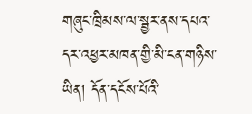གཞུང་ཁྲིམས་ལ་སྦྱར་ནས་དཔའ་དར་འཕྱར་མཁན་གྱི་མི་ངན་གཉིས་ཡིན། དོན་དངོས་པོའི་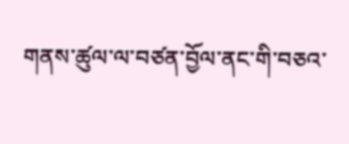གནས་ཚུལ་ལ་བཙན་བྱོལ་ནང་གི་བཅའ་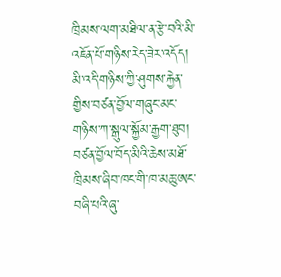ཁྲིམས་ལག་མཐིལ་ན་རྩེ་བའི་མི་འཇོན་པོ་གཉིས་རེད་ཟེར་འདོད། མི་འདི་གཉིས་ཀྱི་ཤུགས་རྐྱེན་གྱིས་བཙན་བྱོལ་གཞུང་མང་གཉིས་ཀ་སྒུལ་སྐྱོམ་རྒྱག་ཐུབ།
བཙན་བྱོལ་བོད་མིའི་ཆེས་མཐོ་ཁྲིམས་ཞིབ་ཁང་གི་ཁ་མཆུ་ཨང་བཞི་པའི་ཞུ་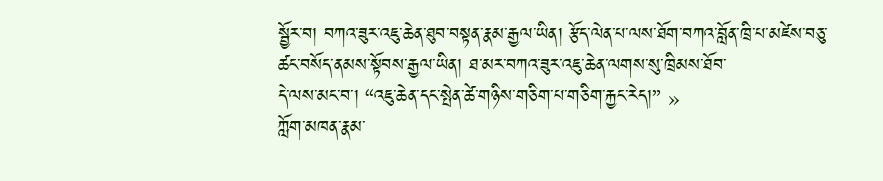སྦྱོར་བ། བཀའ་ཟུར་འཇུ་ཆེན་ཐུབ་བསྟན་རྣམ་རྒྱལ་ཡིན། རྩོད་ལེན་པ་ལས་ཐོག་བཀའ་བློན་ཁྲི་པ་མཛེས་བཅུ་ཚང་བསོད་ནམས་སྟོབས་རྒྱལ་ཡིན། ཐ་མར་བཀའ་ཟུར་འཇུ་ཆེན་ལགས་སུ་ཁྲིམས་ཐོབ་
དེ་ལས་མང་བ་། “འཇུ་ཆེན་དང་སྤེན་ཚེ་གཉིས་གཅིག་པ་གཅིག་རྐྱང་རེད།” »
ཀློག་མཁན་རྣམ་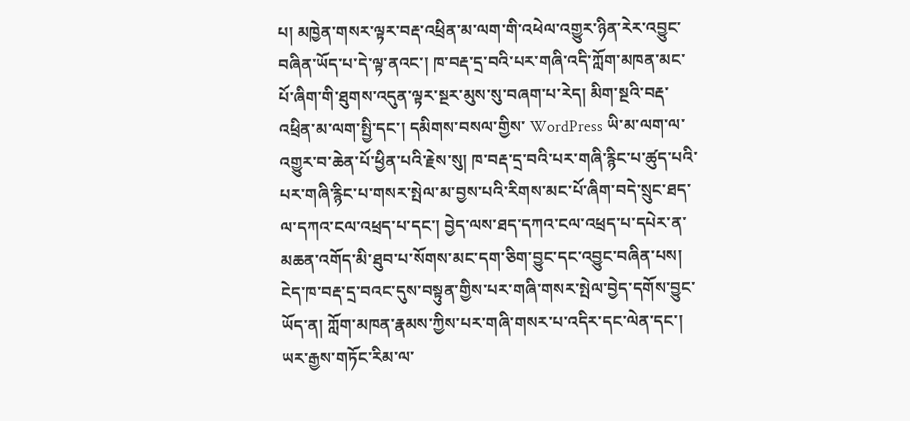པ། མཁྱེན་གསར་ལྟར་བརྡ་འཕྲིན་མ་ལག་གི་འཕེལ་འགྱུར་ཉིན་རེར་འབྱུང་བཞིན་ཡོད་པ་དེ་ལྟ་ནའང་། ཁ་བརྡ་དྲ་བའི་པར་གཞི་འདི་ཀློག་མཁན་མང་པོ་ཞིག་གི་ཐུགས་འདུན་ལྟར་སྔར་མུས་སུ་བཞག་པ་རེད། མིག་སྔའི་བརྡ་འཕྲིན་མ་ལག་སྤྱི་དང་། དམིགས་བསལ་གྱིས་ WordPress ཡི་མ་ལག་ལ་འགྱུར་བ་ཆེན་པོ་ཕྱིན་པའི་རྗེས་སུ། ཁ་བརྡ་དྲ་བའི་པར་གཞི་རྙིང་པ་ཚུད་པའི་པར་གཞི་རྙིང་པ་གསར་སྤེལ་མ་བྱས་པའི་རིགས་མང་པོ་ཞིག་བདེ་སྲུང་ཐད་ལ་དཀའ་ངལ་འཕྲད་པ་དང་། བྱེད་ལས་ཐད་དཀའ་ངལ་འཕྲད་པ་དཔེར་ན་མཆན་འགོད་མི་ཐུབ་པ་སོགས་མང་དག་ཅིག་བྱུང་དང་འབྱུང་བཞིན་པས། ངེད་ཁ་བརྡ་དྲ་བའང་དུས་བསྟུན་གྱིས་པར་གཞི་གསར་སྤེལ་བྱེད་དགོས་བྱུང་ཡོད་ན། ཀློག་མཁན་རྣམས་ཀྱིས་པར་གཞི་གསར་པ་འདིར་དང་ལེན་དང་། ཡར་རྒྱས་གཏོང་རིམ་ལ་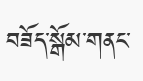བཟོད་སྒོམ་གནང་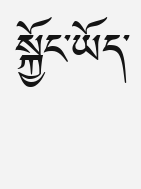སྐྱོང་ཡོད་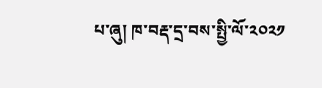པ་ཞུ། ཁ་བརྡ་དྲ་བས་སྤྱི་ལོ་༢༠༢༡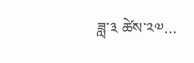ཟླ་༣ ཚེས་༢༧…